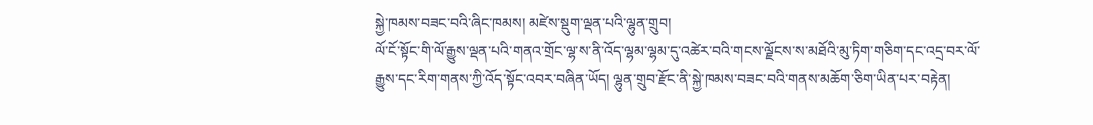སྐྱེ་ཁམས་བཟང་བའི་ཞིང་ཁམས། མཛེས་སྡུག་ལྡན་པའི་ལྷུན་གྲུབ།
ལོ་ངོ་སྟོང་གི་ལོ་རྒྱུས་ལྡན་པའི་གནའ་གྲོང་ལྷ་ས་ནི་འོད་ལྷམ་ལྷམ་དུ་འཚེར་བའི་གངས་ལྗོངས་ས་མཐོའི་མུ་ཏིག་གཅིག་དང་འདྲ་བར་ལོ་རྒྱུས་དང་རིག་གནས་ཀྱི་འོད་སྟོང་འབར་བཞིན་ཡོད། ལྷུན་གྲུབ་རྫོང་ནི་སྐྱེ་ཁམས་བཟང་བའི་གནས་མཆོག་ཅིག་ཡིན་པར་བརྟེན།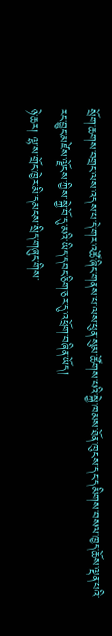སྲོག་ཆགས་བགྲང་ལས་འདས་པ་དེ་གར་འཚོ་ཞིང་གནས་པ་ལས་ཕུན་སུམ་ཚོགས་པའི་སྐྱེ་ཁམས་ཐོན་ཁུངས་དང་དམིགས་བསལ་ཁྱད་ཆོས་ལྡན་པའི་རང་བྱུང་མཛེས་ལྗོངས་ཀྱིས་སྐྱེ་བོ་དུ་མའི་ཡིད་དབང་ཅིག་ཅར་དུ་འཕྲོག་བཞིན་ཡོད།
ཉེ་ཆར། ལྷ་ས་གྲོང་ཁྱེར་མི་དམངས་སྲིད་གཞུང་གིས་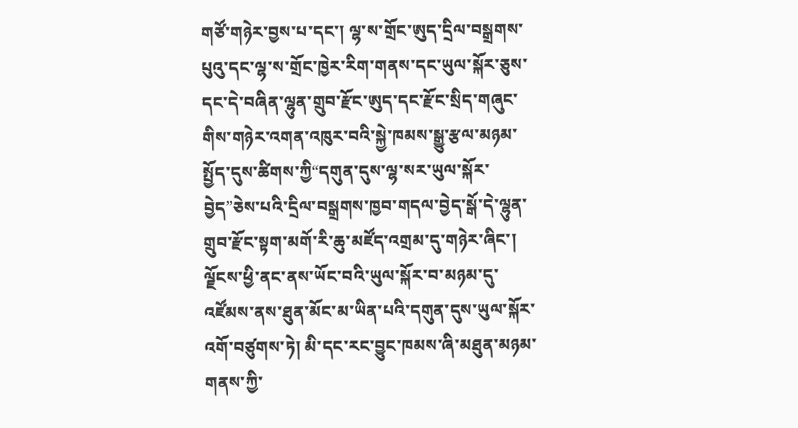གཙོ་གཉེར་བྱས་པ་དང་། ལྷ་ས་གྲོང་ཨུད་དྲིལ་བསྒྲགས་པུའུ་དང་ལྷ་ས་གྲོང་ཁྱེར་རིག་གནས་དང་ཡུལ་སྐོར་ཅུས་དང་དེ་བཞིན་ལྷུན་གྲུབ་རྫོང་ཨུད་དང་རྫོང་སྲིད་གཞུང་གིས་གཉེར་འགན་འཁུར་བའི་སྐྱེ་ཁམས་སྒྱུ་རྩལ་མཉམ་སྤྱོད་དུས་ཚིགས་ཀྱི“དགུན་དུས་ལྷ་སར་ཡུལ་སྐོར་བྱེད”ཅེས་པའི་དྲིལ་བསྒྲགས་ཁྱབ་གདལ་བྱེད་སྒོ་དེ་ལྷུན་གྲུབ་རྫོང་སྟག་མགོ་རི་ཆུ་མཛོད་འགྲམ་དུ་གཉེར་ཞིང་། ལྗོངས་ཕྱི་ནང་ནས་ཡོང་བའི་ཡུལ་སྐོར་བ་མཉམ་དུ་འཛོམས་ནས་ཐུན་མོང་མ་ཡིན་པའི་དགུན་དུས་ཡུལ་སྐོར་འགོ་བཙུགས་ཏེ། མི་དང་རང་བྱུང་ཁམས་ཞི་མཐུན་མཉམ་གནས་ཀྱི་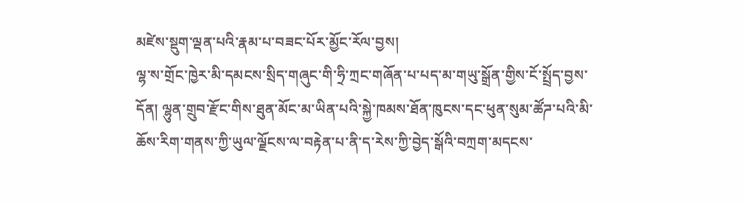མཛེས་སྡུག་ལྡན་པའི་རྣམ་པ་བཟང་པོར་མྱོང་རོལ་བྱས།
ལྷ་ས་གྲོང་ཁྱེར་མི་དམངས་སྲིད་གཞུང་གི་ཧྲི་ཀྲང་གཞོན་པ་པད་མ་གཡུ་སྒྲོན་གྱིས་ངོ་སྤྲོད་བྱས་དོན། ལྷུན་གྲུབ་རྫོང་གིས་ཐུན་མོང་མ་ཡིན་པའི་སྐྱེ་ཁམས་ཐོན་ཁུངས་དང་ཕུན་སུམ་ཚོཌ་པའི་མི་ཆོས་རིག་གནས་ཀྱི་ཡུལ་ལྗོངས་ལ་བརྟེན་པ་ནི་ད་རེས་ཀྱི་བྱེད་སྒོའི་བཀྲག་མདངས་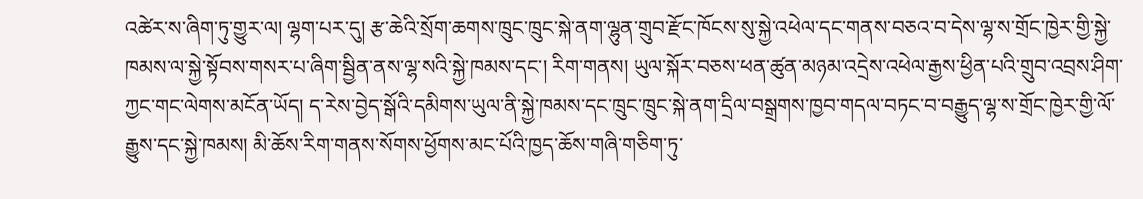འཚེར་ས་ཞིག་ཏུ་གྱུར་ལ། ལྷག་པར་དུ། རྩ་ཆེའི་སྲོག་ཆགས་ཁྲུང་ཁྲུང་སྐེ་ནག་ལྷུན་གྲུབ་རྫོང་ཁོངས་སུ་སྐྱེ་འཕེལ་དང་གནས་བཅའ་བ་དེས་ལྷ་ས་གྲོང་ཁྱེར་གྱི་སྐྱེ་ཁམས་ལ་སྐྱེ་སྟོབས་གསར་པ་ཞིག་སྦྱིན་ནས་ལྷ་སའི་སྐྱེ་ཁམས་དང་། རིག་གནས། ཡུལ་སྐོར་བཅས་ཕན་ཚུན་མཉམ་འདྲེས་འཕེལ་རྒྱས་ཕྱིན་པའི་གྲུབ་འབྲས་ཤིག་ཀྱང་གང་ལེགས་མངོན་ཡོད། ད་རེས་བྱེད་སྒོའི་དམིགས་ཡུལ་ནི་སྐྱེ་ཁམས་དང་ཁྲུང་ཁྲུང་སྐེ་ནག་དྲིལ་བསྒྲགས་ཁྱབ་གདལ་བཏང་བ་བརྒྱུད་ལྷ་ས་གྲོང་ཁྱེར་གྱི་ལོ་རྒྱུས་དང་སྐྱེ་ཁམས། མི་ཆོས་རིག་གནས་སོགས་ཕྱོགས་མང་པོའི་ཁྱད་ཆོས་གཞི་གཅིག་ཏུ་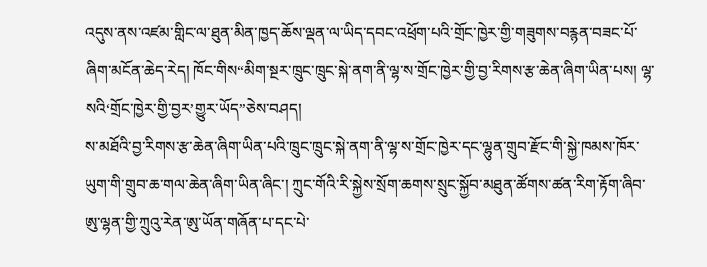འདུས་ནས་འཛམ་གླིང་ལ་ཐུན་མིན་ཁྱད་ཆོས་ལྡན་ལ་ཡིད་དབང་འཕྲོག་པའི་གྲོང་ཁྱེར་གྱི་གཟུགས་བརྙན་བཟང་པོ་ཞིག་མངོན་ཆེད་རེད། ཁོང་གིས“མིག་སྔར་ཁྲུང་ཁྲུང་སྐེ་ནག་ནི་ལྷ་ས་གྲོང་ཁྱེར་གྱི་བྱ་རིགས་རྩ་ཆེན་ཞིག་ཡིན་པས། ལྷ་སའི‘གྲོང་ཁྱེར་གྱི་བྱར’གྱུར་ཡོད”ཅེས་བཤད།
ས་མཐོའི་བྱ་རིགས་རྩ་ཆེན་ཞིག་ཡིན་པའི་ཁྲུང་ཁྲུང་སྐེ་ནག་ནི་ལྷ་ས་གྲོང་ཁྱེར་དང་ལྷུན་གྲུབ་རྫོང་གི་སྐྱེ་ཁམས་ཁོར་ཡུག་གི་གྲུབ་ཆ་གལ་ཆེན་ཞིག་ཡིན་ཞིང་། ཀྲུང་གོའི་རི་སྐྱེས་སྲོག་ཆགས་སྲུང་སྐྱོབ་མཐུན་ཚོགས་ཚན་རིག་རྟོག་ཞིབ་ཨུ་ལྷན་གྱི་ཀྲུའུ་རེན་ཨུ་ཡོན་གཞོན་པ་དང་པེ་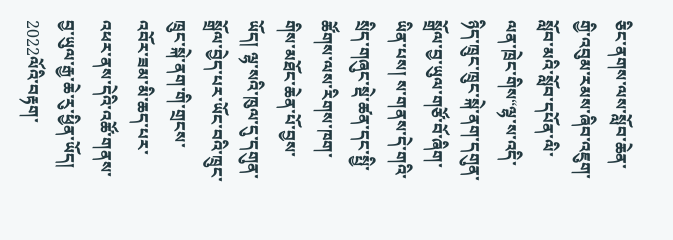ཅིང་ནགས་ལས་སློབ་ཆེན་གྱི་འབུམ་རམས་ཞིབ་འཇུག་སློབ་མའི་སློབ་དཔོན་ལི་ལན་ཁྲེང་གིས“ལྷ་ས་འདི་ཉིད་ཁྲུང་ཁྲུང་སྐེ་ནག་དགུན་སྒྲོལ་བྱ་ཡུལ་གཙོ་བོ་ཞིག་ཡིན་པས། ས་གནས་དེ་གའི་སྲིད་གཞུང་སྡེ་ཚན་དང་སྤྱི་ཚོགས་ལས་རིགས་ཁག་གིས་མཐོང་ཆེན་པོ་བྱས་ཡོད། ལྷ་སའི་ཁུལ་དུ་དགུན་སྒྲོལ་བྱེད་པར་ཡོང་བའི་ཁྲུང་ཁྲུང་སྐེ་ནག་གི་གྲངས་འབོར་ཟམ་མི་ཆད་པར་འཕར་ནས་དེའི་འཚོ་གནས་བྱ་ཡུལ་རྒྱ་ཆེ་རུ་ཕྱིན་ཡོད། 2022ལོའི་བརྟག་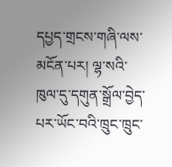དཔྱད་གྲངས་གཞི་ལས་མངོན་པར། ལྷ་སའི་ཁུལ་དུ་དགུན་སྒྲོལ་བྱེད་པར་ཡོང་བའི་ཁྲུང་ཁྲུང་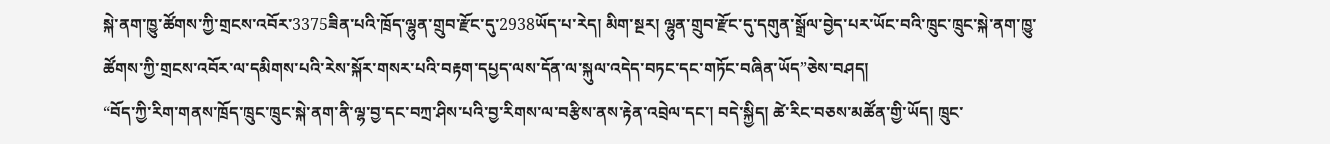སྐེ་ནག་ཁྱུ་ཚོགས་ཀྱི་གྲངས་འབོར་3375ཟིན་པའི་ཁྲོད་ལྷུན་གྲུབ་རྫོང་དུ་2938ཡོད་པ་རེད། མིག་སྔར། ལྷུན་གྲུབ་རྫོང་དུ་དགུན་སྒྲོལ་བྱེད་པར་ཡོང་བའི་ཁྲུང་ཁྲུང་སྐེ་ནག་ཁྱུ་ཚོགས་ཀྱི་གྲངས་འབོར་ལ་དམིགས་པའི་རེས་སྐོར་གསར་པའི་བརྟག་དཔྱད་ལས་དོན་ལ་སྐུལ་འདེད་བཏང་དང་གཏོང་བཞིན་ཡོད”ཅེས་བཤད།
“བོད་ཀྱི་རིག་གནས་ཁྲོད་ཁྲུང་ཁྲུང་སྐེ་ནག་ནི་ལྷ་བྱ་དང་བཀྲ་ཤིས་པའི་བྱ་རིགས་ལ་བརྩིས་ནས་རྟེན་འབྲེལ་དང་། བདེ་སྐྱིད། ཚེ་རིང་བཅས་མཚོན་གྱི་ཡོད། ཁྲུང་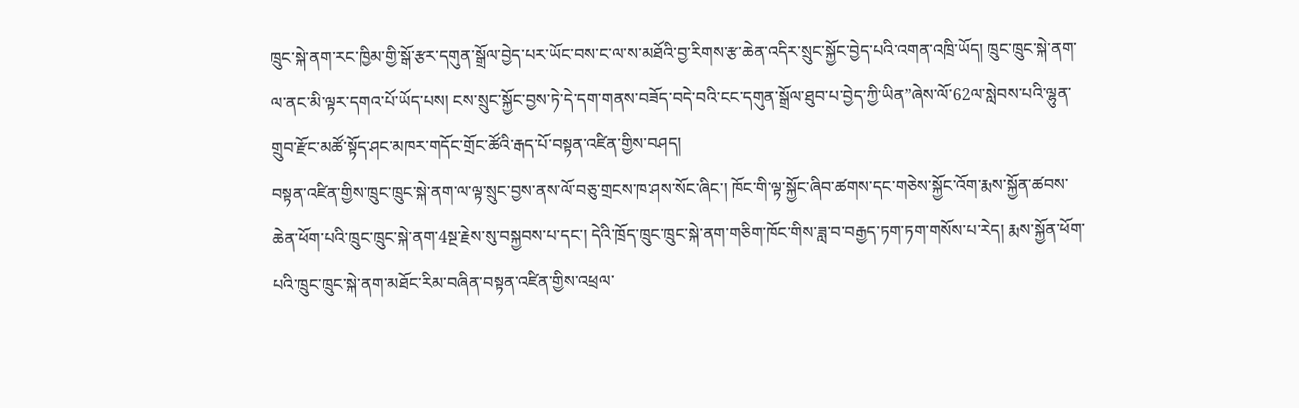ཁྲུང་སྐེ་ནག་རང་ཁྱིམ་གྱི་སྒོ་རྩར་དགུན་སྒྲོལ་བྱེད་པར་ཡོང་བས་ང་ལ་ས་མཐོའི་བྱ་རིགས་རྩ་ཆེན་འདིར་སྲུང་སྐྱོང་བྱེད་པའི་འགན་འཁྲི་ཡོད། ཁྲུང་ཁྲུང་སྐེ་ནག་ལ་ནང་མི་ལྟར་དགའ་པོ་ཡོད་པས། ངས་སྲུང་སྐྱོང་བྱས་ཏེ་དེ་དག་གནས་བཟོད་བདེ་བའི་ངང་དགུན་སྒྲོལ་ཐུབ་པ་བྱེད་ཀྱི་ཡིན”ཞེས་ལོ་62ལ་སླེབས་པའི་ལྷུན་གྲུབ་རྫོང་མཚོ་སྟོད་ཤང་མཁར་གདོང་གྲོང་ཚོའི་རྒད་པོ་བསྟན་འཛིན་གྱིས་བཤད།
བསྟན་འཛིན་གྱིས་ཁྲུང་ཁྲུང་སྐེ་ནག་ལ་ལྟ་སྲུང་བྱས་ནས་ལོ་བཅུ་གྲངས་ཁ་ཤས་སོང་ཞིང་། ཁོང་གི་ལྟ་སྐྱོང་ཞིབ་ཚགས་དང་གཅེས་སྐྱོང་འོག་རྨས་སྐྱོན་ཚབས་ཆེན་ཕོག་པའི་ཁྲུང་ཁྲུང་སྐེ་ནག་4སྔ་རྗེས་སུ་བསྐྱབས་པ་དང་། དེའི་ཁྲོད་ཁྲུང་ཁྲུང་སྐེ་ནག་གཅིག་ཁོང་གིས་ཟླ་བ་བརྒྱད་ཏག་ཏག་གསོས་པ་རེད། རྨས་སྐྱོན་ཕོག་པའི་ཁྲུང་ཁྲུང་སྐེ་ནག་མཐོང་རིམ་བཞིན་བསྟན་འཛིན་གྱིས་འཕྲལ་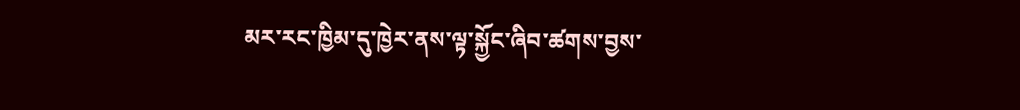མར་རང་ཁྱིམ་དུ་ཁྱེར་ནས་ལྟ་སྐྱོང་ཞིབ་ཚགས་བྱས་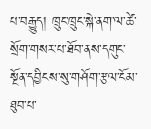པ་བརྒྱུད། ཁྲུང་ཁྲུང་སྐེ་ནག་ལ་ཚེ་སྲོག་གསར་པ་ཐོབ་ནས་དགུང་སྔོན་དབྱིངས་སུ་གཤོག་རྩལ་ངོམ་ཐུབ་པ་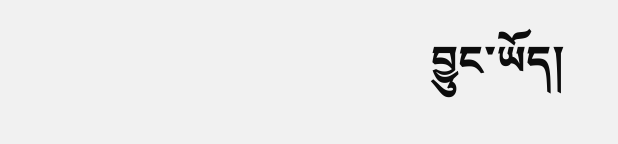བྱུང་ཡོད།